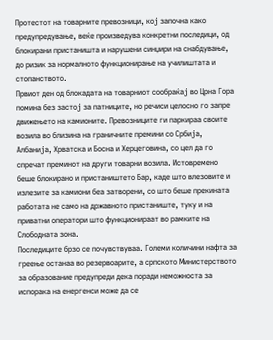Протестот на товарните превозници, кој започна како предупредување, веќе произведува конкретни последици, од блокирани пристаништа и нарушени синџири на снабдување, до ризик за нормалното функционирање на училиштата и стопанството.
Првиот ден од блокадата на товарниот сообраќај во Црна Гора помина без застој за патниците, но речиси целосно го запре движењето на камионите. Превозниците ги паркираа своите возила во близина на граничните премини со Србија, Албанија, Хрватска и Босна и Херцеговина, со цел да го спречат преминот на други товарни возила. Истовремено беше блокирано и пристаништето Бар, каде што влезовите и излезите за камиони беа затворени, со што беше прекината работата не само на државното пристаниште, туку и на приватни оператори што функционираат во рамките на Слободната зона.
Последиците брзо се почувствуваа. Големи количини нафта за греење останаа во резервоарите, а српското Министерството за образование предупреди дека поради неможноста за испорака на енергенси може да се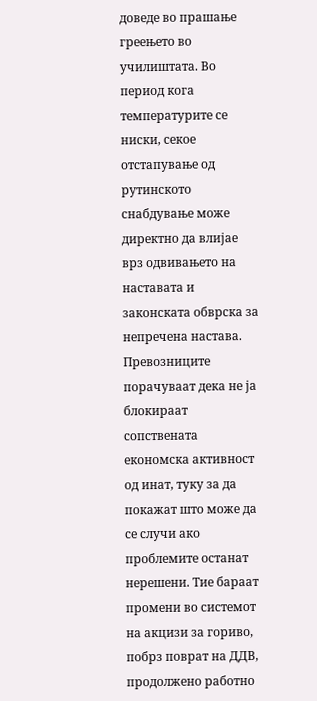доведе во прашање греењето во училиштата. Во период кога температурите се ниски, секое отстапување од рутинското снабдување може директно да влијае врз одвивањето на наставата и законската обврска за непречена настава.
Превозниците порачуваат дека не ја блокираат сопствената економска активност од инат, туку за да покажат што може да се случи ако проблемите останат нерешени. Тие бараат промени во системот на акцизи за гориво, побрз поврат на ДДВ, продолжено работно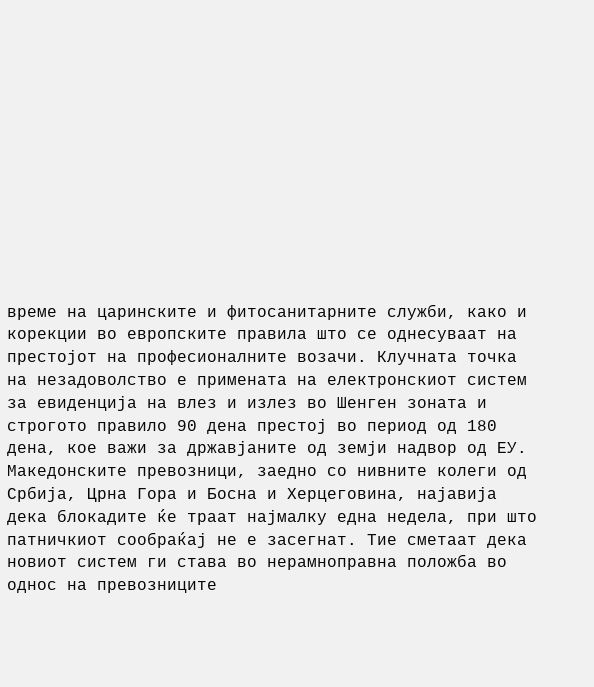време на царинските и фитосанитарните служби, како и корекции во европските правила што се однесуваат на престојот на професионалните возачи. Клучната точка на незадоволство е примената на електронскиот систем за евиденција на влез и излез во Шенген зоната и строгото правило 90 дена престој во период од 180 дена, кое важи за државјаните од земји надвор од ЕУ.
Македонските превозници, заедно со нивните колеги од Србија, Црна Гора и Босна и Херцеговина, најавија дека блокадите ќе траат најмалку една недела, при што патничкиот сообраќај не е засегнат. Тие сметаат дека новиот систем ги става во нерамноправна положба во однос на превозниците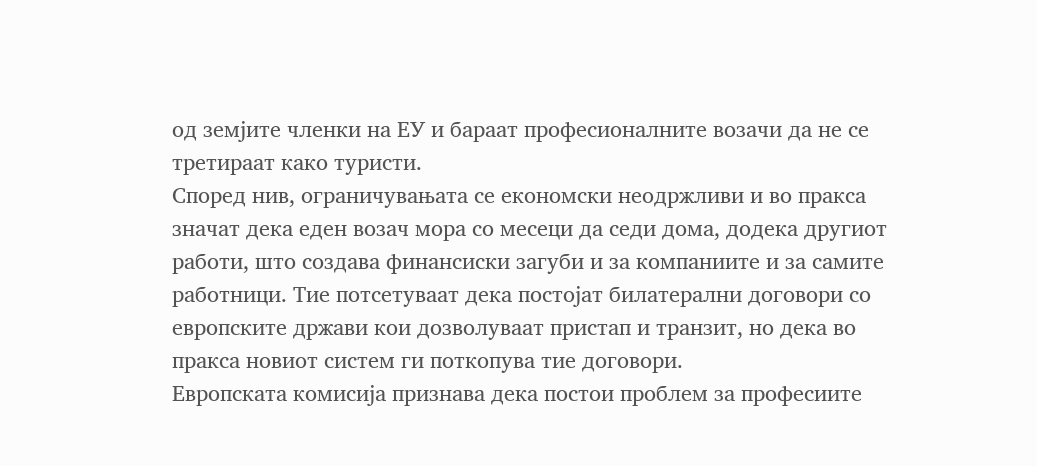од земјите членки на ЕУ и бараат професионалните возачи да не се третираат како туристи.
Според нив, ограничувањата се економски неодржливи и во пракса значат дека еден возач мора со месеци да седи дома, додека другиот работи, што создава финансиски загуби и за компаниите и за самите работници. Тие потсетуваат дека постојат билатерални договори со европските држави кои дозволуваат пристап и транзит, но дека во пракса новиот систем ги поткопува тие договори.
Европската комисија признава дека постои проблем за професиите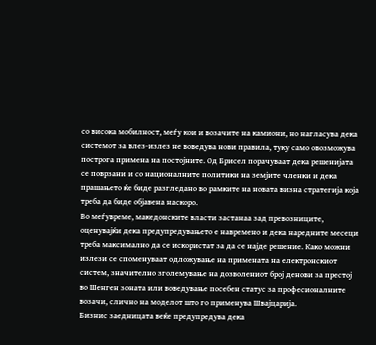со висока мобилност, меѓу кои и возачите на камиони, но нагласува дека системот за влез-излез не воведува нови правила, туку само овозможува построга примена на постојните. Од Брисел порачуваат дека решенијата се поврзани и со националните политики на земјите членки и дека прашањето ќе биде разгледано во рамките на новата визна стратегија која треба да биде објавена наскоро.
Во меѓувреме, македонските власти застанаа зад превозниците, оценувајќи дека предупредувањето е навремено и дека наредните месеци треба максимално да се искористат за да се најде решение. Како можни излези се споменуваат одложување на примената на електронскиот систем, значително зголемување на дозволениот број денови за престој во Шенген зоната или воведување посебен статус за професионалните возачи, слично на моделот што го применува Швајцарија.
Бизнис заедницата веќе предупредува дека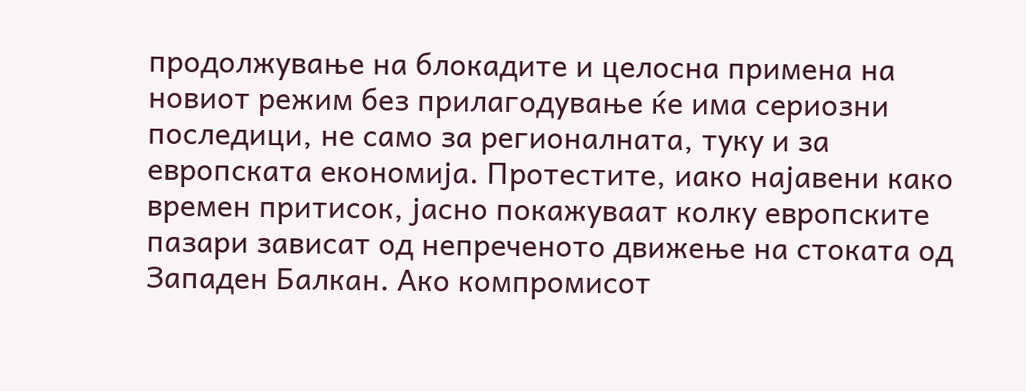продолжување на блокадите и целосна примена на новиот режим без прилагодување ќе има сериозни последици, не само за регионалната, туку и за европската економија. Протестите, иако најавени како времен притисок, јасно покажуваат колку европските пазари зависат од непреченото движење на стоката од Западен Балкан. Ако компромисот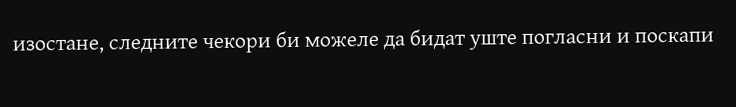изостане, следните чекори би можеле да бидат уште погласни и поскапи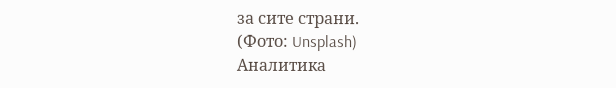за сите страни.
(Фото: Unsplash)
Аналитика